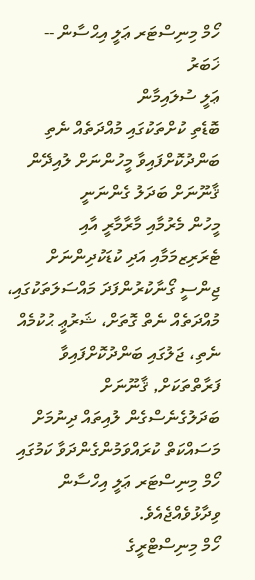ހޯމް މިނިސްޓަރ ޢަލީ އިޙްސާން --
ޚަބަރު
ޢަލީ ސުލައިމާން
ބޮޑެތި ކުށްތަކުގައި މުއްދަތެއް ނެތި ބަންދުކޮށްފައިވާ މީހުންނަށް ލުއިދޭން ޤާނޫނަށް ބަދަލު ގެންނަނީ
މީހުން މެރުމާއި މާރާމާރީ އާއި ޓެރަރިޒމަމާއި އަދި ކުޑަކުދިންނަށް ޖިންސީ ގޯނާކުރުންފަދަ މައްސަލަތަކުގައި، މުއްދަތެއް ނެތް ގޮތަށް، ޝަރުޢީ ޙުކުމެއް ނެތި، ޖަލުގައި ބަންދުކޮށްފައިވާ ފަރާތްތަކަށް, ޤާނޫނަށް ބަދަލުގެނެސްގެން ލުއިތައް ދިނުމަށް މަސައްކަތް ކުރައްވަމުންގެންދަވާ ކަމުގައި ހޯމް މިނިސްޓަރ ޢަލީ އިހްސާން ވިދާޅުވެއްޖެއެވެ.
ހޯމް މިނިސްޓްރީގެ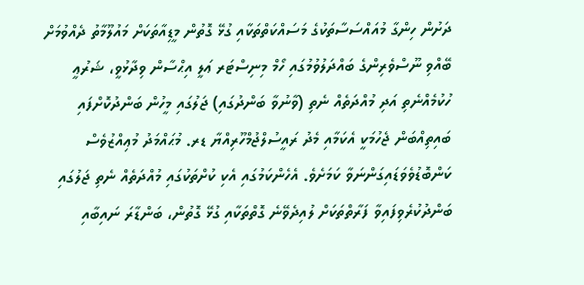ދަށުން ހިންގާ މުއައްސަސާތަކުގެ މަސައްކަތްތަކާއި ގުޅޭ ގޮތުން މީޑިއާތަކަށް މައުލޫމާތު ދެއްވުމަށް ބޭއްވި ނޫސްވެރިންގެ ބައްދަލުވުމުގައި ހޯމް މިނިސްޓަރ ޢަލީ އިޙްސާން ވިދާޅުވީ، ޝަރުޢީ ހުކުމެއްނެތި އަދި މުއްދަތެއް ނެތި (ވާނުވާ ބަންދުގައި) ޖަލުގައި މީހުން ބަންދުކޮށްފައި ބައިތިއްބަން ޖެހުމަކީ އެކަމާއި މެދު ރައީސުލްޖުމްހޫރިއްޔާ ޑރ. މުޙައްމަދު މުޢިއްޒުވެސް ކަންބޮޑުވެވަޑައިގަންނަވާ ކަމަށެވެ. އެހެންކަމުގައި އެކި ކުށްތަކުގައި މުއްދަތެއް ނެތި ޖަލުގައި ބަންދުކުރެވިފައިވާ ފަރާތްތަކަށް ލުއިދެވޭނެ ގޮތްތަކާއި ގުޅޭ ގޮތުން، ބަންޑާރަ ނައިބާއި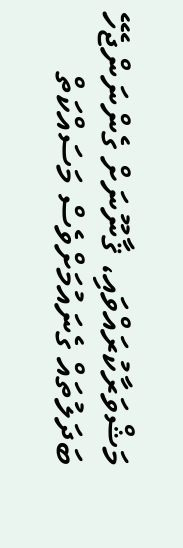މަޝްވަރާކުރައްވައި، ޤާނޫނަށް ގެންނަންޖެހޭ ބަދަލުތައް ގެނައުމަށްވެސް މަސައްކަތް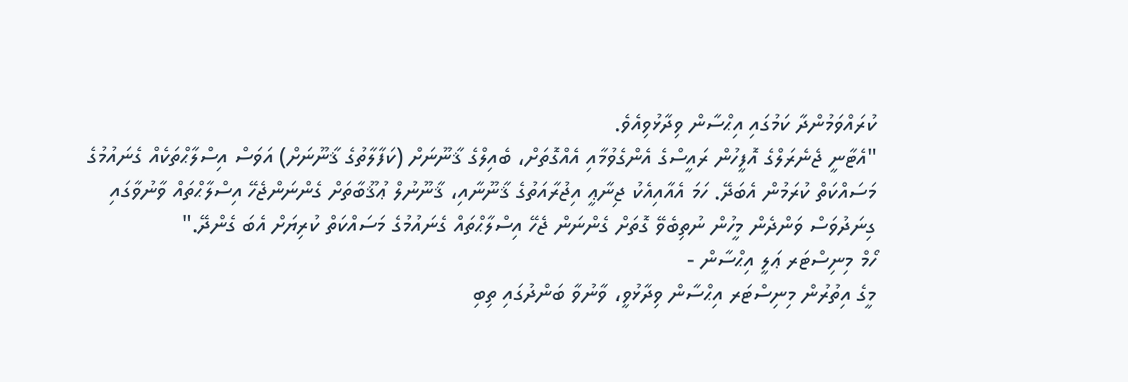ކުރައްވަމުންދާ ކަމުގައި އިޙްސާން ވިދާޅުވިއެވެ.
"އެޓާނީ ޖެނެރަލްގެ އޮފީހުން ރައީސްގެ އެންގެވުމާއި އެއްގޮތަށް، ބެއިލްގެ ޤާނޫނަށް (ކަފާލާތުގެ ޤާނޫނަށް) އަވަސް އިސްލާޙްތަކެއް ގެނައުމުގެ މަސައްކަތް ކުރަމުން އެބަދޭ. ހަމަ އެއާއިއެކު ޖިނާޢީ އިޖުރާއަތުގެ ޤާނޫނާއި، ޤާނޫނުލް ޢުޤޫބާތަށް ގެންނަންޖެހޭ އިސްލާޙްތައް ވާނުވާގައި ގިނަދުވަސް ވަންދެން މީހުން ނުތިބެވޭ ގޮތަށް ގެންނަން ޖެހޭ އިސްލާޙްތައް ގެނައުމުގެ މަސައްކަތް ކުރިޔަށް އެބަ ގެންދޭ."
ހޯމް މިނިސްޓަރ ޢަލީ އިޙްސާން -
މީގެ އިތުރުން މިނިސްޓަރ އިޙްސާން ވިދާޅުވީ، ވާނުވާ ބަންދުގައި ތިބި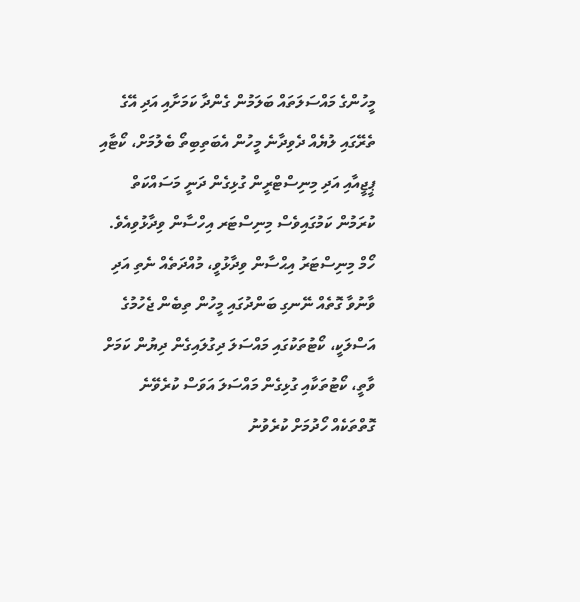މީހުންގެ މައްސަލަތައް ބަލަމުން ގެންދާ ކަމަށާއި އަދި އޭގެ ތެރޭގައި ލުޔެއް ދެވިދާނެ މީހުން އެބަތިބިތޯ ބެލުމަށް، ކޯޓާއި ޕީޖީއާއި އަދި މިނިސްޓްރީން ގުޅިގެން ދަނީ މަސައްކަތް ކުރަމުން ކަމުގައިވެސް މިނިސްޓަރ އިހްސާން ވިދާޅުވިއެވެ.
ހޯމް މިނިސްޓަރު އިޙްސާން ވިދާޅުވީ، މުއްދަތެއް ނެތި އަދި ވާނުވާ ގޮތެއް ނޭނގި ބަންދުގައި މީހުން ތިބެން ޖެހުމުގެ އަސްލަކީ، ކޯޓުތަކުގައި މައްސަލަ ދިގުލައިގެން ދިޔުން ކަމަށް ވާތީ، ކޯޓުތަކާއި ގުޅިގެން މައްސަލަ އަވަސް ކުރެވޭނެ ގޮތްތަކެއް ހޯދުމަށް ކުރެވުނު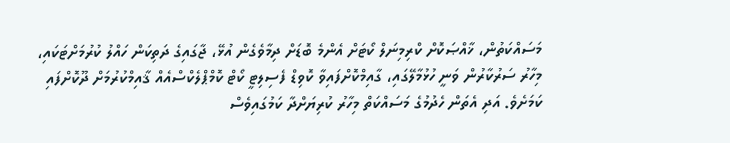މަސައްކަތުން، ޚާއްޞަކޮށް ކްރިމިނަލް ކޯޓަށް އެންމެ ބޮޑަށް ދިމާވެގެން އުޅޭ، ޖާގައިގެ ދަތިކަން ހައްލު ކުރުމަށްޓަކައި، މިހާރު ސަރުކާރުން ވަނީ ހުޅުމާލޭގައި، ގާއިމްކޮށްފައިވާ ކޮވިޑް ފެސިލިޓީ ކޯޓް ކޮމްޕްލެކްސްއެއް ޤާއިމްކުރުމަށް ދޫކޮށްފައި ކަމަށެވެ. އަދި އެތަން ހެދުމުގެ މަސައްކަތް މިހާރު ކުރިޔަށްދާ ކަމުގައިވެސް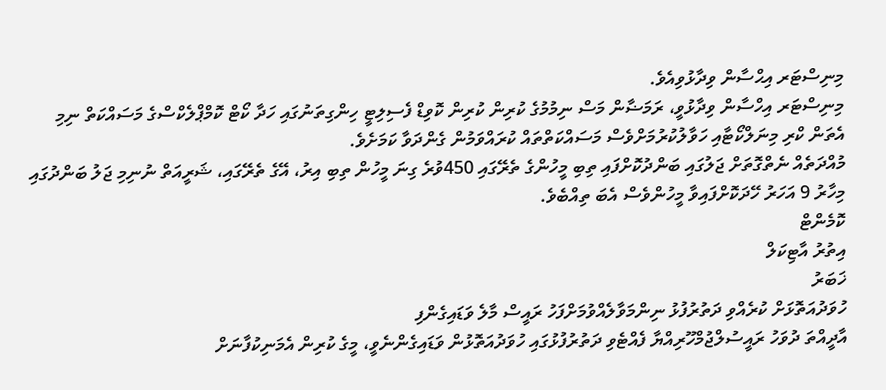މިނިސްޓަރ އިޙްސާން ވިދާޅުވިއެވެ.
މިނިސްޓަރ އިހްސާން ވިދާޅުވީ، ރަމަޟާން މަސް ނިމުމުގެ ކުރިން ކުރިން ކޮވިޑް ފެސިލިޓީ ހިންގިތަނުގައި ހަދާ ކޯޓް ކޮމްޕްލެކްސްގެ މަސައްކަތް ނިމި އެތަން ކްރި މިނަލްކޯޓާއި ހަވާލުކުރުމަށްވެސް މަސައްކަތްތައް ކުރައްވަމުން ގެންދަވާ ކަމަށެވެ.
މުއްދަތެއް ނެތްގޮތަށް ޖަލުގައި ބަންދުކޮށްފައި ތިބި މީހުންގެ ތެރޭގައި 450ވުރެ ގިނަ މީހުން ތިބި އިރު، އޭގެ ތެރޭގައި، ޝަރީއަތް ނުނިމި ޖަލު ބަންދުގައި މިހާރު 9 އަހަރު ހޭދަކޮށްފައިވާ މީހުންވެސް އެބަ ތިއްބެވެ.
ކޮމެންޓް
އިތުރު އާޓިކަލް
ޚަބަރު
ހުވަދުއަތޮޅަށް ކުރެއްވި ދަތުރުފުޅު ނިންމަވާލެއްވުމަށްފަހު ރައީސް މާލެ ވަޑައިގެންފި
އާދީއްތަ ދުވަހު ރައީސުލްޖުމްހޫރިއްޔާ ފެއްޓެވި ދަތުރުފުޅުގައި ހުވަދުއަތޮޅުން ވަޑައިގެންނެވީ، މީގެ ކުރިން އެމަނިކުފާނަށް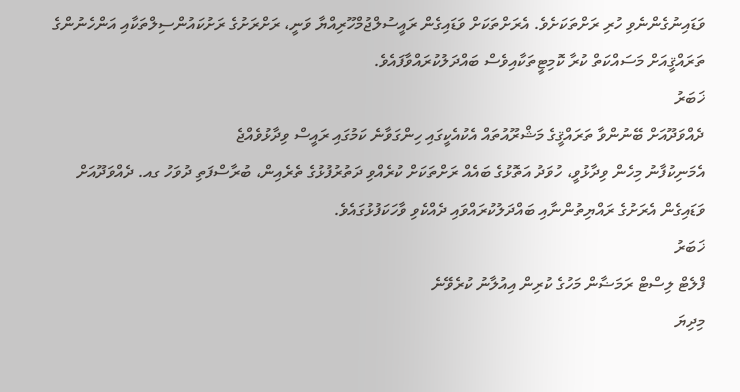ވަޑައިނުގެންނެވި ހުރި ރަށްތަކަށެވެ. އެރަށްތަކަށް ވަޑައިގެން ރައީސުލްޖުމްހޫރިއްޔާ ވަނީ، ރަށްރަށުގެ ރަށުކައުންސިލްތަކާއި އަންހެނުންގެ ތަރައްޤީއަށް މަސައްކަތް ކުރާ ކޮމިޓީތަކާއިވެސް ބައްދަލުކުރައްވާފައެވެ.
ޚަބަރު
ދެއްވަދޫއަށް ބޭނުންވާ ތަރައްޤީގެ މަޝްރޫއުތައް އެކުއެކީގައި ހިންގަވާނެ ކަމުގައި ރައީސް ވިދާޅުވެއްޖެ
އެމަނިކުފާނު މިހެން ވިދާޅުވީ، ހުވަދު އަތޮޅުގެ ބައެއް ރަށްތަކަށް ކުރެއްވި ދަތުރުފުޅުގެ ތެރެއިން، ބުރާސްފަތި ދުވަހު ގއ. ދެއްވަދޫއަށް ވަޑައިގެން އެރަށުގެ ރައްޔިތުންނާއި ބައްދަލުކުރައްވައި ދެއްކެވި ވާހަކަފުޅުގައެވެ.
ޚަބަރު
ފްލެޓް ލިސްޓް ރަމަޟާން މަހުގެ ކުރިން އިއުލާނު ކުރެވޭނެ
މިދިޔަ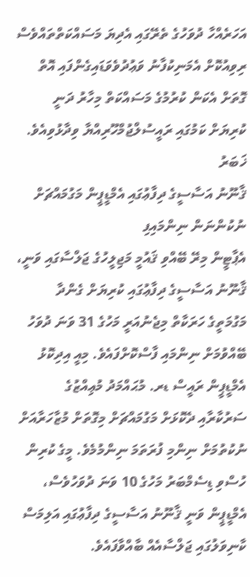އަހަރެއްހާ ދުވަހުގެ ތެރޭގައި އެދިޔަ މަސައްކަތްތައްވެސް ރިވިއުކޮށް އެމަނިކުފާނު ވަޢުދުވެވަޑައިގެންފައި އޮތް ގޮތަށް އެކަން ކުރުމުގެ މަސައްކަތް މިހާރު ދަނީ ކުރިޔަށް ކަމުގައި ރައީސުލްޖުމްހޫރިއްޔާ ވިދާޅުވިއެވެ.
ޚަބަރު
ޤާނޫނު އަސާސީގެ ދިފާޢުގައި އެމްޑީޕީން މަގުމައްޗަށް ނުކުންނަން ނިންމައިފި
އެޕާޓީން މިރޭ ބޭއްވި ޤައުމީ މަޖިލީހުގެ ޖަލްސާގައި ވަނީ، ޤާނޫނު އަސާސީގެ ދިފާޢުގައި ކުރިޔަށް ގެންދާ މަގުމަތީގެ ހަރަކާތް މިޖެނުއަރީ މަހުގެ 31 ވަނަ ދުވަހު ބޭއްވުމަށް ނިންމައި ފާސްކޮށްފައެވެ. މިއީ އިދިކޮޅު އެމްޑީޕީން ރައީސް ޑރ. މުޙައްމަދު މުޢިއްޒުގެ ސަރުކާރާއި ދެކޮޅަށް މަގުމައްޗަށް މިގޮތަށް މުޒާހަރާއަށް ނުކުތުމަށް ނިންމި ފުރަތަމަ ނިންމުމެވެ. މީގެ ކުރިން ހުސްވި ޑިސެމްބަރު މަހުގެ 10 ވަނަ ދުވަހުވެސް، އެމްޑީޕީން ވަނީ ޤާނޫނު އަސާސީގެ ދިފާޢުގައި އަލިމަސް ކާނިވަލުގައި ޖަލްސާއެއް ބާއްވާފައެވެ.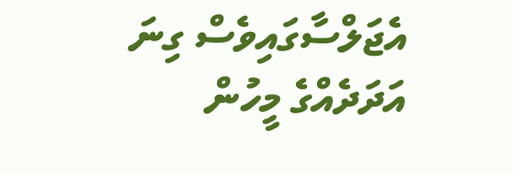އެޖަލްސާގައިވެސް ގިނަ އަދަދެއްގެ މީހުން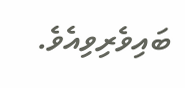ބައިވެރިވިއެވެ.